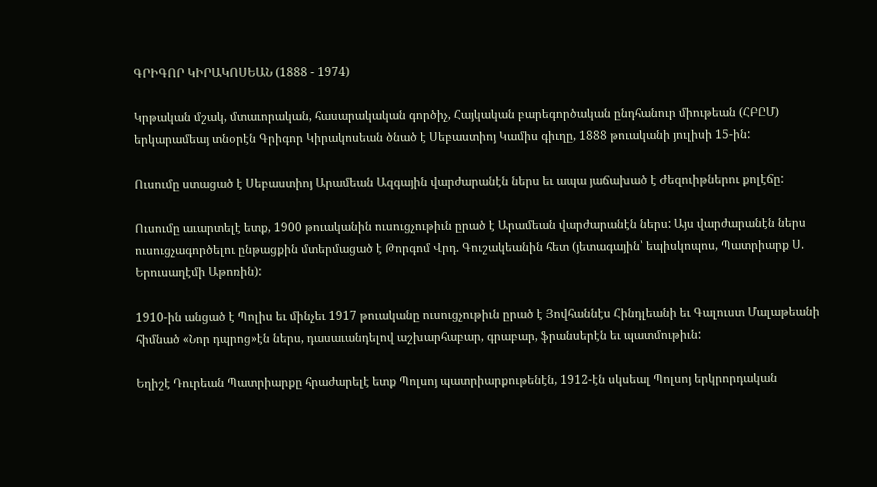ԳՐԻԳՈՐ ԿԻՐԱԿՈՍԵԱՆ (1888 - 1974)

Կրթական մշակ, մտաւորական, հասարակական գործիչ, Հայկական բարեգործական ընդհանուր միութեան (ՀԲԸՄ) երկարամեայ տնօրէն Գրիգոր Կիրակոսեան ծնած է Սեբաստիոյ Կամիս գիւղը, 1888 թուականի յուլիսի 15-ին:

Ուսումը ստացած է Սեբաստիոյ Արամեան Ազգային վարժարանէն ներս եւ ապա յաճախած է Ժեզուիթներու քոլէճը:

Ուսումը աւարտելէ ետք, 1900 թուականին ուսուցչութիւն ըրած է Արամեան վարժարանէն ներս: Այս վարժարանէն ներս ուսուցչագործելու ընթացքին մտերմացած է Թորգոմ Վրդ. Գուշակեանին հետ (յետագային՝ եպիսկոպոս, Պատրիարք Ս. Երուսաղէմի Աթոռին):

1910-ին անցած է Պոլիս եւ մինչեւ 1917 թուականը ուսուցչութիւն ըրած է Յովհաննէս Հինդլեանի եւ Գալուստ Մալաթեանի հիմնած «Նոր դպրոց»էն ներս, դասաւանդելով աշխարհաբար, գրաբար, ֆրանսերէն եւ պատմութիւն:

Եղիշէ Դուրեան Պատրիարքը հրաժարելէ ետք Պոլսոյ պատրիարքութենէն, 1912-էն սկսեալ Պոլսոյ երկրորդական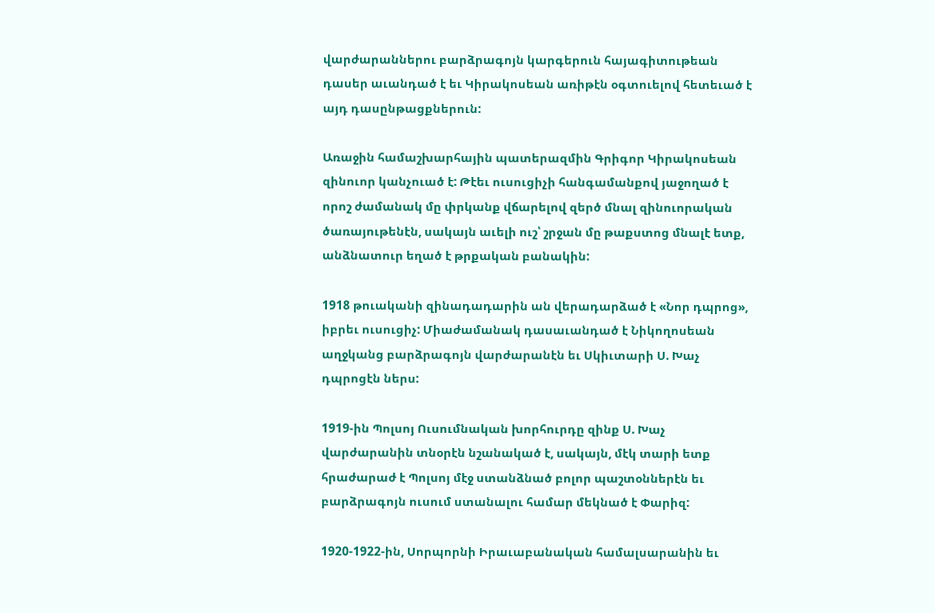վարժարաններու բարձրագոյն կարգերուն հայագիտութեան դասեր աւանդած է եւ Կիրակոսեան առիթէն օգտուելով հետեւած է այդ դասընթացքներուն:

Առաջին համաշխարհային պատերազմին Գրիգոր Կիրակոսեան զինուոր կանչուած է: Թէեւ ուսուցիչի հանգամանքով յաջողած է որոշ ժամանակ մը փրկանք վճարելով զերծ մնալ զինուորական ծառայութենէն, սակայն աւելի ուշ՝ շրջան մը թաքստոց մնալէ ետք, անձնատուր եղած է թրքական բանակին:

1918 թուականի զինադադարին ան վերադարձած է «Նոր դպրոց», իբրեւ ուսուցիչ: Միաժամանակ դասաւանդած է Նիկողոսեան աղջկանց բարձրագոյն վարժարանէն եւ Սկիւտարի Ս. Խաչ դպրոցէն ներս:

1919-ին Պոլսոյ Ուսումնական խորհուրդը զինք Ս. Խաչ վարժարանին տնօրէն նշանակած է, սակայն, մէկ տարի ետք հրաժարաժ է Պոլսոյ մէջ ստանձնած բոլոր պաշտօններէն եւ բարձրագոյն ուսում ստանալու համար մեկնած է Փարիզ:

1920-1922-ին, Սորպորնի Իրաւաբանական համալսարանին եւ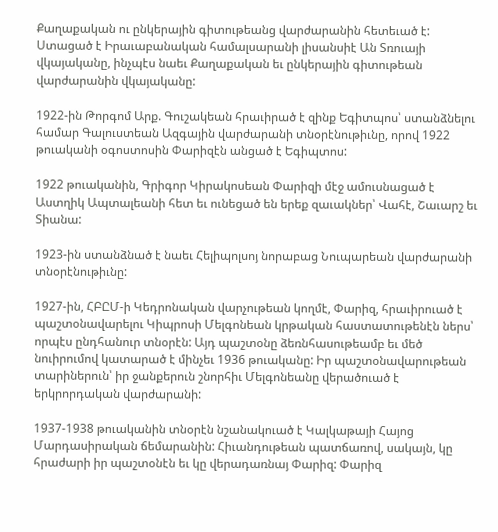Քաղաքական ու ընկերային գիտութեանց վարժարանին հետեւած է: Ստացած է Իրաւաբանական համալսարանի լիսանսիէ Ան Տռուայի վկայականը, ինչպէս նաեւ Քաղաքական եւ ընկերային գիտութեան վարժարանին վկայականը:

1922-ին Թորգոմ Արք. Գուշակեան հրաւիրած է զինք Եգիտպոս՝ ստանձնելու համար Գալուստեան Ազգային վարժարանի տնօրէնութիւնը, որով 1922 թուականի օգոստոսին Փարիզէն անցած է Եգիպտոս:

1922 թուականին, Գրիգոր Կիրակոսեան Փարիզի մէջ ամուսնացած է Աստղիկ Ապտալեանի հետ եւ ունեցած են երեք զաւակներ՝ Վահէ, Շաւարշ եւ Տիանա:

1923-ին ստանձնած է նաեւ Հելիպոլսոյ նորաբաց Նուպարեան վարժարանի տնօրէնութիւնը:

1927-ին, ՀԲԸՄ-ի Կեդրոնական վարչութեան կողմէ, Փարիզ, հրաւիրուած է պաշտօնավարելու Կիպրոսի Մելգոնեան կրթական հաստատութենէն ներս՝ որպէս ընդհանուր տնօրէն: Այդ պաշտօնը ձեռնհասութեամբ եւ մեծ նուիրումով կատարած է մինչեւ 1936 թուականը: Իր պաշտօնավարութեան տարիներուն՝ իր ջանքերուն շնորհիւ Մելգոնեանը վերածուած է երկրորդական վարժարանի:

1937-1938 թուականին տնօրէն նշանակուած է Կալկաթայի Հայոց Մարդասիրական ճեմարանին: Հիւանդութեան պատճառով, սակայն, կը հրաժարի իր պաշտօնէն եւ կը վերադառնայ Փարիզ: Փարիզ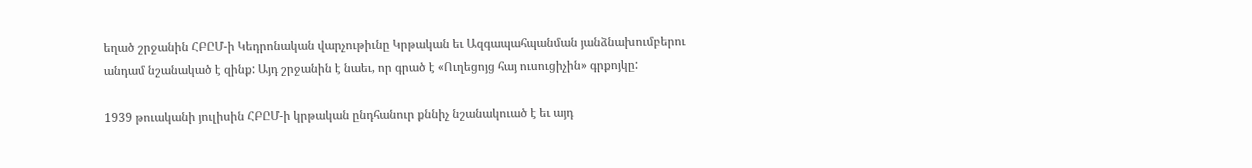եղած շրջանին ՀԲԸՄ-ի Կեդրոնական վարչութիւնը Կրթական եւ Ազգապահպանման յանձնախումբերու անդամ նշանակած է զինք: Այդ շրջանին է նաեւ, որ գրած է «Ուղեցոյց հայ ուսուցիչին» գրքոյկը:

1939 թուականի յուլիսին ՀԲԸՄ-ի կրթական ընդհանուր քննիչ նշանակուած է եւ այդ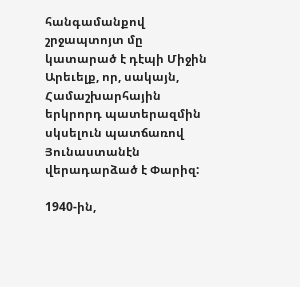հանգամանքով շրջապտոյտ մը կատարած է դէպի Միջին Արեւելք, որ, սակայն, Համաշխարհային երկրորդ պատերազմին սկսելուն պատճառով Յունաստանէն վերադարձած է Փարիզ:

1940-ին,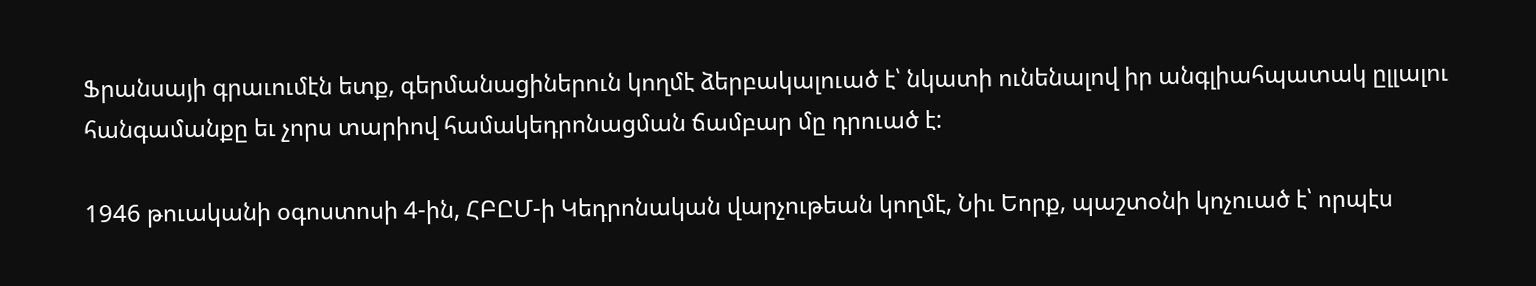Ֆրանսայի գրաւումէն ետք, գերմանացիներուն կողմէ ձերբակալուած է՝ նկատի ունենալով իր անգլիահպատակ ըլլալու հանգամանքը եւ չորս տարիով համակեդրոնացման ճամբար մը դրուած է:

1946 թուականի օգոստոսի 4-ին, ՀԲԸՄ-ի Կեդրոնական վարչութեան կողմէ, Նիւ Եորք, պաշտօնի կոչուած է՝ որպէս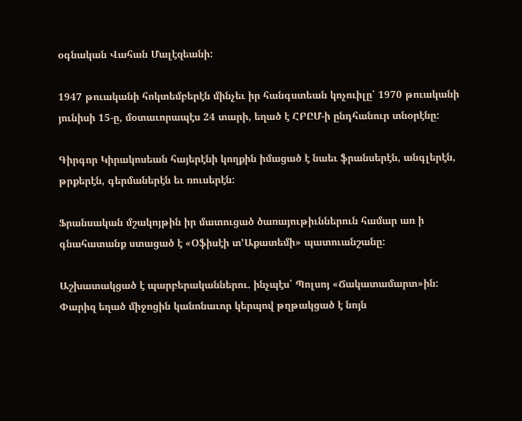օգնական Վահան Մալէզեանի:

1947 թուականի հոկտեմբերէն մինչեւ իր հանգստեան կոչուիլը՝ 1970 թուականի յունիսի 15-ը, մօտաւորապէս 24 տարի, եղած է ՀԲԸՄ-ի ընդհանուր տնօրէնը:

Գիրգոր Կիրակոսեան հայերէնի կողքին իմացած է նաեւ ֆրանսերէն, անգլերէն, թրքերէն, գերմաներէն եւ ռուսերէն:

Ֆրանսական մշակոյթին իր մատուցած ծառայութիւններուն համար առ ի գնահատանք ստացած է «Օֆիսէի տ՚Աքատեմի» պատուանշանը:

Աշխատակցած է պարբերականներու. ինչպէս՝ Պոլսոյ «Ճակատամարտ»ին: Փարիզ եղած միջոցին կանոնաւոր կերպով թղթակցած է նոյն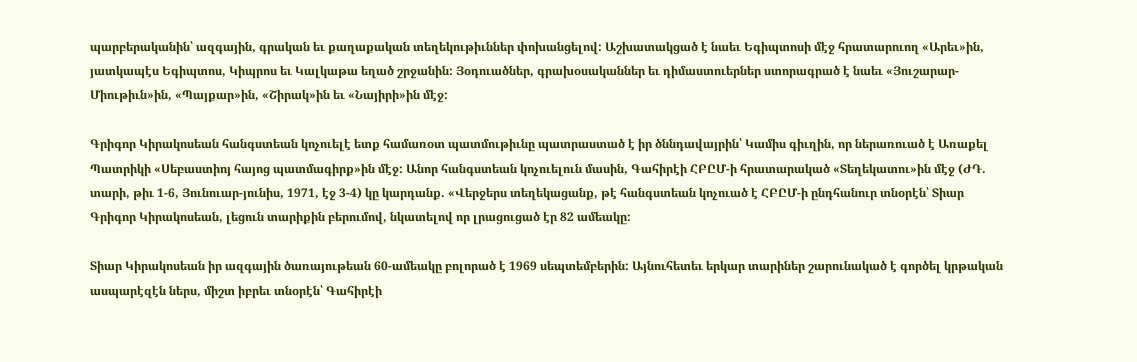պարբերականին՝ ազգային, գրական եւ քաղաքական տեղեկութիւններ փոխանցելով: Աշխատակցած է նաեւ Եգիպտոսի մէջ հրատարուող «Արեւ»ին, յատկապէս Եգիպտոս, Կիպրոս եւ Կալկաթա եղած շրջանին: Յօդուածներ, գրախօսականներ եւ դիմաստուերներ ստորագրած է նաեւ «Յուշարար-Միութիւն»ին, «Պայքար»ին, «Շիրակ»ին եւ «Նայիրի»ին մէջ:

Գրիգոր Կիրակոսեան հանգստեան կոչուելէ ետք համառօտ պատմութիւնը պատրաստած է իր ծննդավայրին՝ Կամիս գիւղին, որ ներառուած է Առաքել Պատրիկի «Սեբաստիոյ հայոց պատմագիրք»ին մէջ: Անոր հանգստեան կոչուելուն մասին, Գահիրէի ՀԲԸՄ-ի հրատարակած «Տեղեկատու»ին մէջ (ԺԴ. տարի, թիւ 1-6, Յունուար-յունիս, 1971, էջ 3-4) կը կարդանք. «Վերջերս տեղեկացանք, թէ հանգստեան կոչուած է ՀԲԸՄ-ի ընդհանուր տնօրէն՝ Տիար Գրիգոր Կիրակոսեան, լեցուն տարիքին բերումով, նկատելով որ լրացուցած էր 82 ամեակը:

Տիար Կիրակոսեան իր ազգային ծառայութեան 60-ամեակը բոլորած է 1969 սեպտեմբերին: Այնուհետեւ երկար տարիներ շարունակած է գործել կրթական ասպարէզէն ներս, միշտ իբրեւ տնօրէն՝ Գահիրէի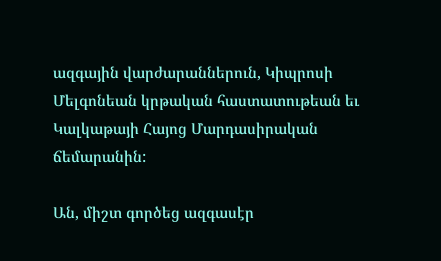ազգային վարժարաններուն, Կիպրոսի Մելգոնեան կրթական հաստատութեան եւ Կալկաթայի Հայոց Մարդասիրական ճեմարանին:

Ան, միշտ գործեց ազգասէր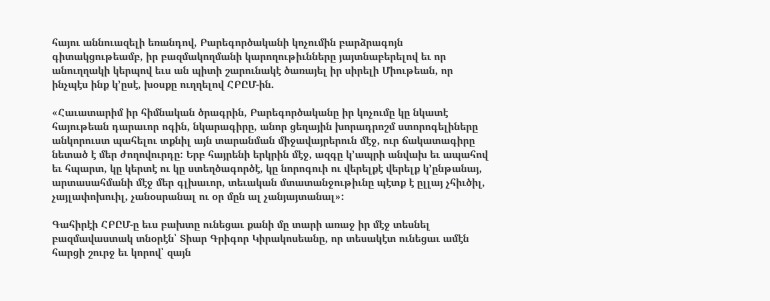հայու աննուազելի եռանդով, Բարեգործականի կոչումին բարձրագոյն գիտակցութեամբ, իր բազմակողմանի կարողութիւնները յայտնաբերելով եւ որ անուղղակի կերպով եւս ան պիտի շարունակէ ծառայել իր սիրելի Միութեան, որ ինչպէս ինք կ՚ըսէ, խօսքը ուղղելով ՀԲԸՄ-ին.

«Հաւատարիմ իր հիմնական ծրագրին, Բարեգործականը իր կոչումը կը նկատէ հայութեան դարաւոր ոգին, նկարագիրը, անոր ցեղային խորադրոշմ ստորոգելիները անկորուստ պահելու տքնիլ այն տարանման միջավայրերուն մէջ, ուր ճակատագիրը նետած է մեր ժողովուրդը: Երբ հայրենի երկրին մէջ, ազգը կ՚ապրի անվախ եւ ապահով եւ հպարտ, կը կերտէ ու կը ստեղծագործէ, կը նորոգուի ու վերելքէ վերելք կ՚ընթանայ, արտասահմանի մէջ մեր գլխաւոր, տեւական մտատանջութիւնը պէտք է ըլլայ չհիւծիլ, չայլափոխուիլ, չանօսրանալ ու օր մըն ալ չանյայտանալ»:

Գահիրէի ՀԲԸՄ-ը եւս բախտը ունեցաւ քանի մը տարի առաջ իր մէջ տեսնել բազմավաստակ տնօրէն՝ Տիար Գրիգոր Կիրակոսեանը, որ տեսակէտ ունեցաւ ամէն հարցի շուրջ եւ կորով՝ զայն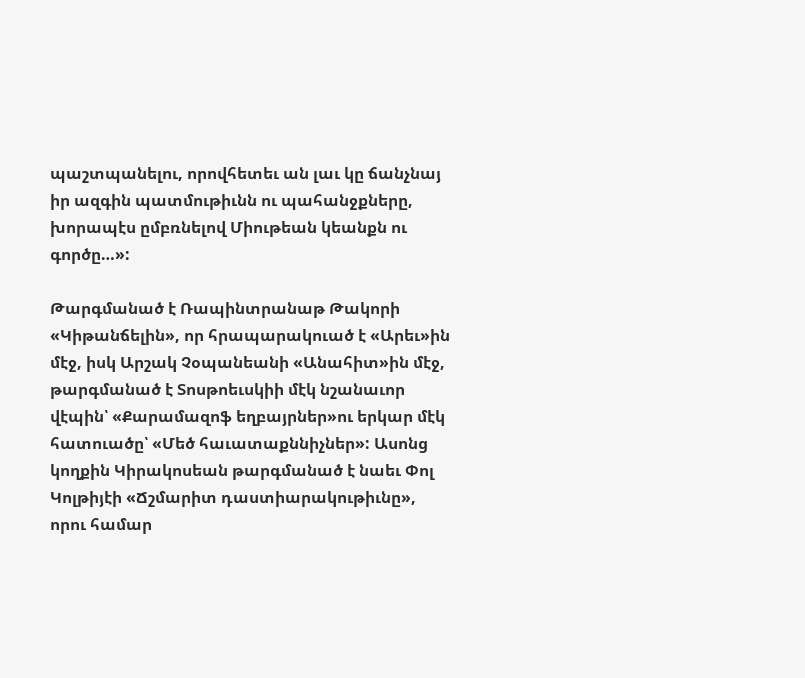պաշտպանելու, որովհետեւ ան լաւ կը ճանչնայ իր ազգին պատմութիւնն ու պահանջքները, խորապէս ըմբռնելով Միութեան կեանքն ու գործը…»:

Թարգմանած է Ռապինտրանաթ Թակորի «Կիթանճելին», որ հրապարակուած է «Արեւ»ին մէջ, իսկ Արշակ Չօպանեանի «Անահիտ»ին մէջ, թարգմանած է Տոսթոեւսկիի մէկ նշանաւոր վէպին՝ «Քարամազոֆ եղբայրներ»ու երկար մէկ հատուածը՝ «Մեծ հաւատաքննիչներ»: Ասոնց կողքին Կիրակոսեան թարգմանած է նաեւ Փոլ Կոլթիյէի «Ճշմարիտ դաստիարակութիւնը», որու համար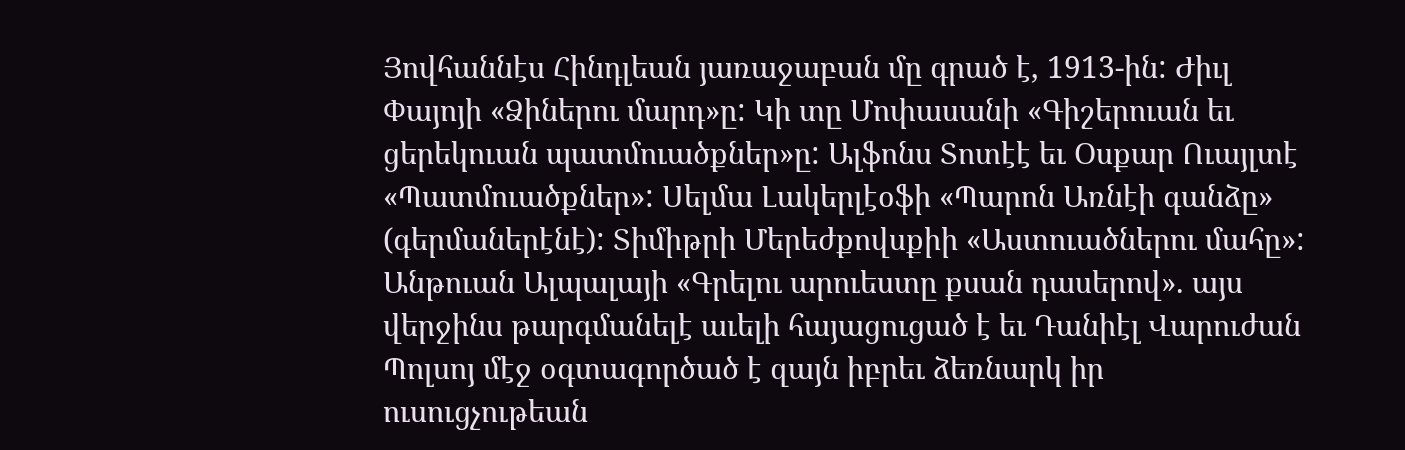Յովհաննէս Հինդլեան յառաջաբան մը գրած է, 1913-ին: Ժիւլ Փայոյի «Ձիներու մարդ»ը: Կի տը Մոփասանի «Գիշերուան եւ ցերեկուան պատմուածքներ»ը: Ալֆոնս Տոտէէ եւ Օսքար Ուայլտէ «Պատմուածքներ»: Սելմա Լակերլէօֆի «Պարոն Առնէի գանձը» (գերմաներէնէ): Տիմիթրի Մերեժքովսքիի «Աստուածներու մահը»: Անթուան Ալպալայի «Գրելու արուեստը քսան դասերով». այս վերջինս թարգմանելէ աւելի հայացուցած է եւ Դանիէլ Վարուժան Պոլսոյ մէջ օգտագործած է զայն իբրեւ ձեռնարկ իր ուսուցչութեան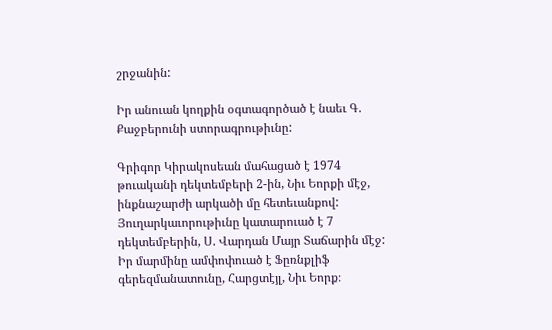շրջանին:

Իր անուան կողքին օգտագործած է նաեւ Գ. Քաջբերունի ստորագրութիւնը:

Գրիգոր Կիրակոսեան մահացած է 1974 թուականի դեկտեմբերի 2-ին, Նիւ Եորքի մէջ, ինքնաշարժի արկածի մը հետեւանքով: Յուղարկաւորութիւնը կատարուած է 7 դեկտեմբերին, Ս. Վարդան Մայր Տաճարին մէջ: Իր մարմինը ամփոփուած է Ֆըռնքլիֆ գերեզմանատունը, Հարցտէյլ, Նիւ Եորք։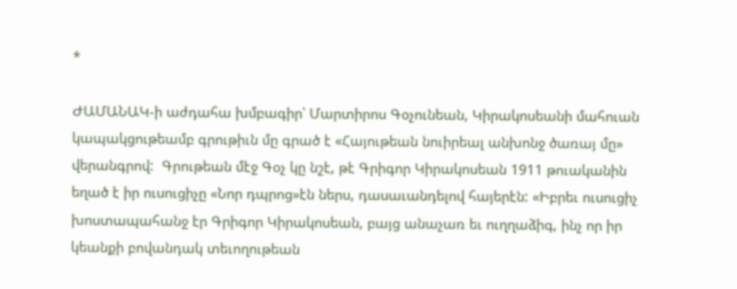*

ԺԱՄԱՆԱԿ-ի աժդահա խմբագիր՝ Մարտիրոս Գօչունեան, Կիրակոսեանի մահուան կապակցութեամբ գրութիւն մը գրած է «Հայութեան նուիրեալ անխոնջ ծառայ մը» վերանգրով:  Գրութեան մէջ Գօչ կը նշէ, թէ Գրիգոր Կիրակոսեան 1911 թուականին եղած է իր ուսուցիչը «Նոր դպրոց»էն ներս, դասաւանդելով հայերէն: «Իբրեւ ուսուցիչ խոստապահանջ էր Գրիգոր Կիրակոսեան, բայց անաչառ եւ ուղղաձիգ, ինչ որ իր կեանքի բովանդակ տեւողութեան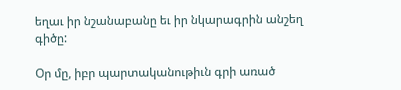եղաւ իր նշանաբանը եւ իր նկարագրին անշեղ գիծը:

Օր մը, իբր պարտականութիւն գրի առած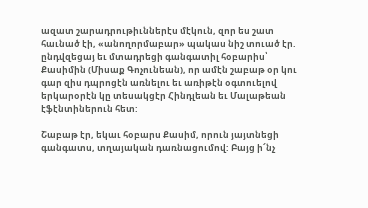ազատ շարադրութիւններէս մէկուն, զոր ես շատ հաւնած էի, «անողորմաբար» պակաս նիշ տուած էր. ընդվզեցայ եւ մտադրեցի գանգատիլ հօբարիս՝ Քասիմին (Միսաք Գոչունեան), որ ամէն շաբաթ օր կու գար զիս դպրոցէն առնելու եւ առիթէն օգտուելով երկարօրէն կը տեսակցէր Հինդլեան եւ Մալաթեան էֆէնտիներուն հետ:

Շաբաթ էր, եկաւ հօբարս Քասիմ, որուն յայտնեցի գանգատս, տղայական դառնացումով: Բայց ի՜նչ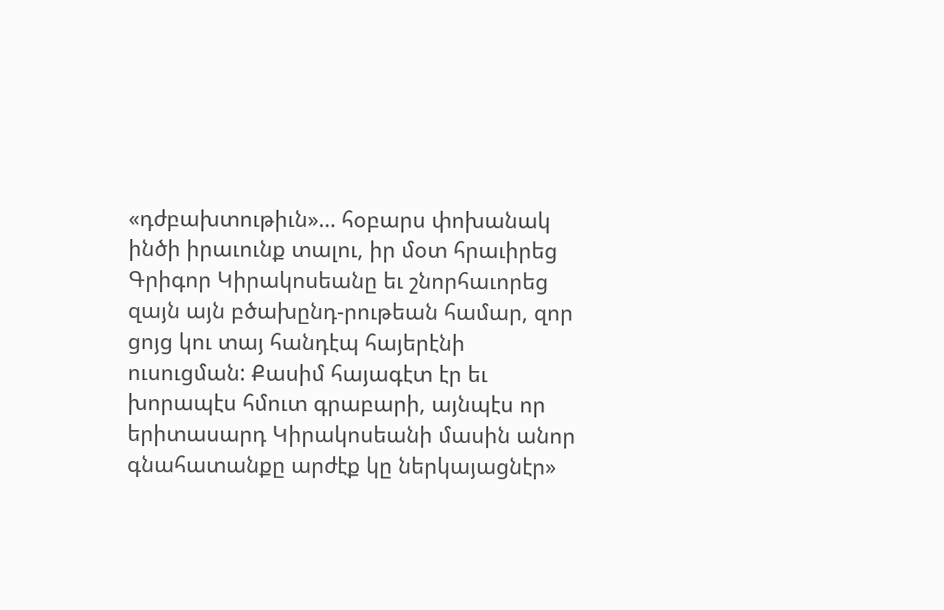«դժբախտութիւն»… հօբարս փոխանակ ինծի իրաւունք տալու, իր մօտ հրաւիրեց Գրիգոր Կիրակոսեանը եւ շնորհաւորեց զայն այն բծախընդ-րութեան համար, զոր ցոյց կու տայ հանդէպ հայերէնի ուսուցման: Քասիմ հայագէտ էր եւ խորապէս հմուտ գրաբարի, այնպէս որ երիտասարդ Կիրակոսեանի մասին անոր գնահատանքը արժէք կը ներկայացնէր»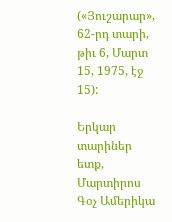(«Յուշարար», 62-րդ տարի, թիւ 6, Մարտ 15, 1975, էջ 15):

Երկար տարիներ ետք, Մարտիրոս Գօչ Ամերիկա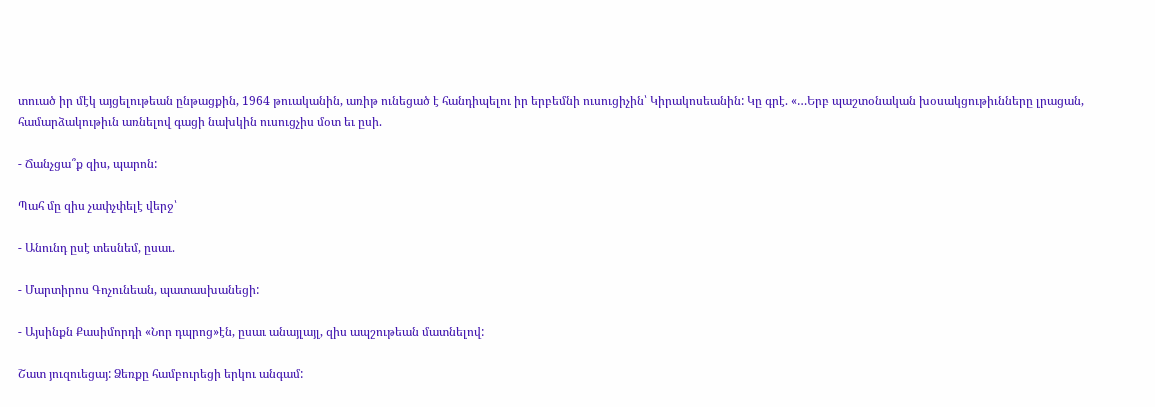տուած իր մէկ այցելութեան ընթացքին, 1964 թուականին, առիթ ունեցած է հանդիպելու իր երբեմնի ուսուցիչին՝ Կիրակոսեանին: Կը գրէ. «…Երբ պաշտօնական խօսակցութիւնները լրացան, համարձակութիւն առնելով գացի նախկին ուսուցչիս մօտ եւ ըսի.

- Ճանչցա՞ք զիս, պարոն:

Պահ մը զիս չափչփելէ վերջ՝

- Անունդ ըսէ տեսնեմ, ըսաւ.

- Մարտիրոս Գոչունեան, պատասխանեցի:

- Այսինքն Քասիմորդի «Նոր դպրոց»էն, ըսաւ անայլայլ, զիս ապշութեան մատնելով:

Շատ յուզուեցայ: Ձեռքը համբուրեցի երկու անգամ: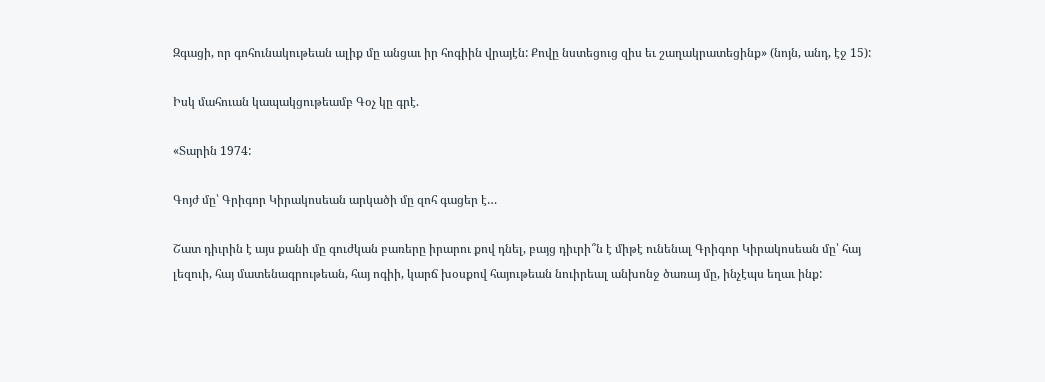Զգացի, որ գոհունակութեան ալիք մը անցաւ իր հոգիին վրայէն: Քովը նստեցուց զիս եւ շաղակրատեցինք» (նոյն, անդ, էջ 15):

Իսկ մահուան կապակցութեամբ Գօչ կը գրէ.

«Տարին 1974:

Գոյժ մը՝ Գրիգոր Կիրակոսեան արկածի մը զոհ գացեր է…

Շատ դիւրին է այս քանի մը գուժկան բառերը իրարու քով դնել, բայց դիւրի՞ն է միթէ ունենալ Գրիգոր Կիրակոսեան մը՝ հայ լեզուի, հայ մատենագրութեան, հայ ոգիի, կարճ խօսքով հայութեան նուիրեալ անխոնջ ծառայ մը, ինչէպս եղաւ ինք: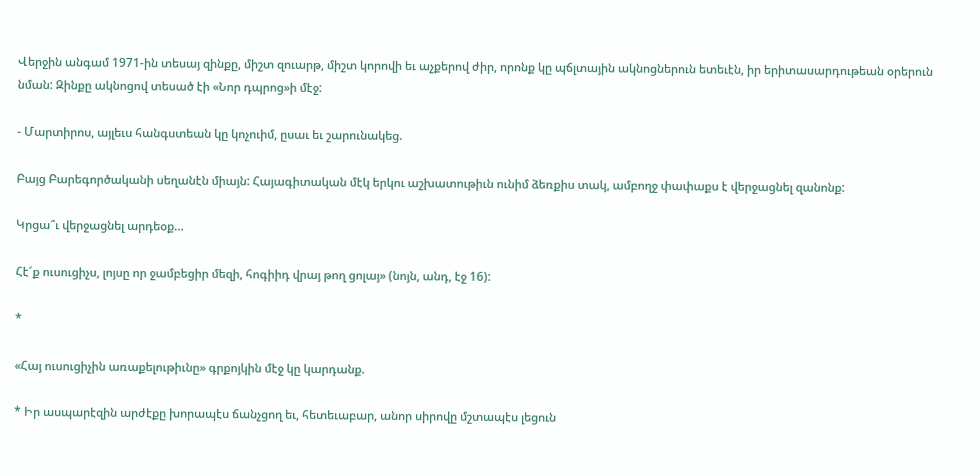Վերջին անգամ 1971-ին տեսայ զինքը, միշտ զուարթ, միշտ կորովի եւ աչքերով ժիր, որոնք կը պճլտային ակնոցներուն ետեւէն, իր երիտասարդութեան օրերուն նման: Զինքը ակնոցով տեսած էի «Նոր դպրոց»ի մէջ:

- Մարտիրոս, այլեւս հանգստեան կը կոչուիմ, ըսաւ եւ շարունակեց.

Բայց Բարեգործականի սեղանէն միայն: Հայագիտական մէկ երկու աշխատութիւն ունիմ ձեռքիս տակ, ամբողջ փափաքս է վերջացնել զանոնք:

Կրցա՞ւ վերջացնել արդեօք…

Հէ՜ք ուսուցիչս, լոյսը որ ջամբեցիր մեզի, հոգիիդ վրայ թող ցոլայ» (նոյն, անդ, էջ 16):

*

«Հայ ուսուցիչին առաքելութիւնը» գրքոյկին մէջ կը կարդանք.

* Իր ասպարէզին արժէքը խորապէս ճանչցող եւ, հետեւաբար, անոր սիրովը մշտապէս լեցուն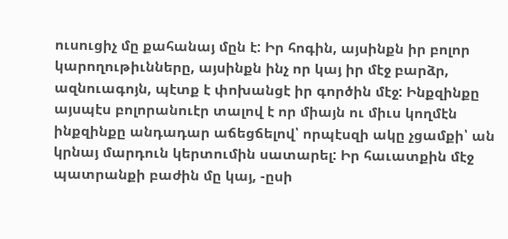ուսուցիչ մը քահանայ մըն է: Իր հոգին, այսինքն իր բոլոր կարողութիւնները, այսինքն ինչ որ կայ իր մէջ բարձր, ազնուագոյն, պէտք է փոխանցէ իր գործին մէջ: Ինքզինքը այսպէս բոլորանուէր տալով է որ միայն ու միւս կողմէն ինքզինքը անդադար աճեցճելով՝ որպէսզի ակը չցամքի՝ ան կրնայ մարդուն կերտումին սատարել: Իր հաւատքին մէջ պատրանքի բաժին մը կայ, -ըսի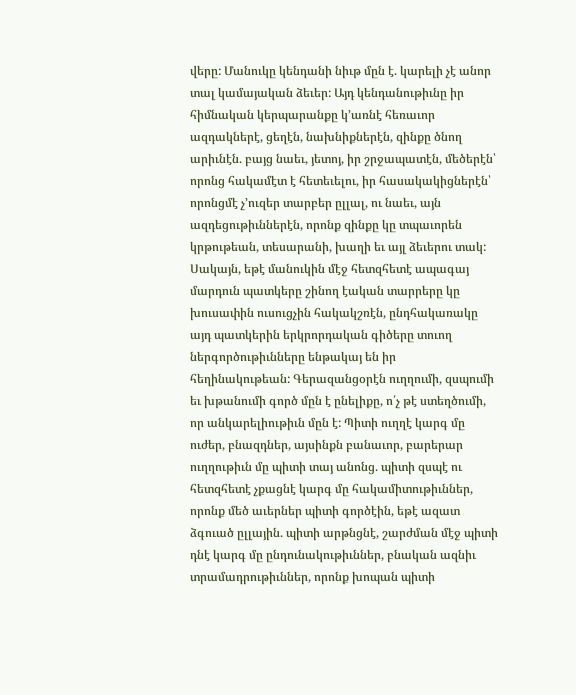վերը: Մանուկը կենդանի նիւթ մըն է. կարելի չէ անոր տալ կամայական ձեւեր: Այդ կենդանութիւնը իր հիմնական կերպարանքը կ՚առնէ հեռաւոր ազդակներէ, ցեղէն, նախնիքներէն, զինքը ծնող արիւնէն. բայց նաեւ, յետոյ, իր շրջապատէն, մեծերէն՝ որոնց հակամէտ է հետեւելու, իր հասակակիցներէն՝ որոնցմէ չ՚ուզեր տարբեր ըլլալ, ու նաեւ, այն ազդեցութիւններէն, որոնք զինքը կը տպաւորեն կրթութեան, տեսարանի, խաղի եւ այլ ձեւերու տակ: Սակայն, եթէ մանուկին մէջ հետզհետէ ապագայ մարդուն պատկերը շինող էական տարրերը կը խուսափին ուսուցչին հակակշռէն, ընդհակառակը այդ պատկերին երկրորդական գիծերը տուող ներգործութիւնները ենթակայ են իր հեղինակութեան: Գերազանցօրէն ուղղումի, զսպումի եւ խթանումի գործ մըն է ընելիքը, ո՛չ թէ ստեղծումի, որ անկարելիութիւն մըն է: Պիտի ուղղէ կարգ մը ուժեր, բնազդներ, այսինքն բանաւոր, բարերար ուղղութիւն մը պիտի տայ անոնց. պիտի զսպէ ու հետզհետէ չքացնէ կարգ մը հակամիտութիւններ, որոնք մեծ աւերներ պիտի գործէին, եթէ ազատ ձգուած ըլլային. պիտի արթնցնէ, շարժման մէջ պիտի դնէ կարգ մը ընդունակութիւններ, բնական ազնիւ տրամադրութիւններ, որոնք խոպան պիտի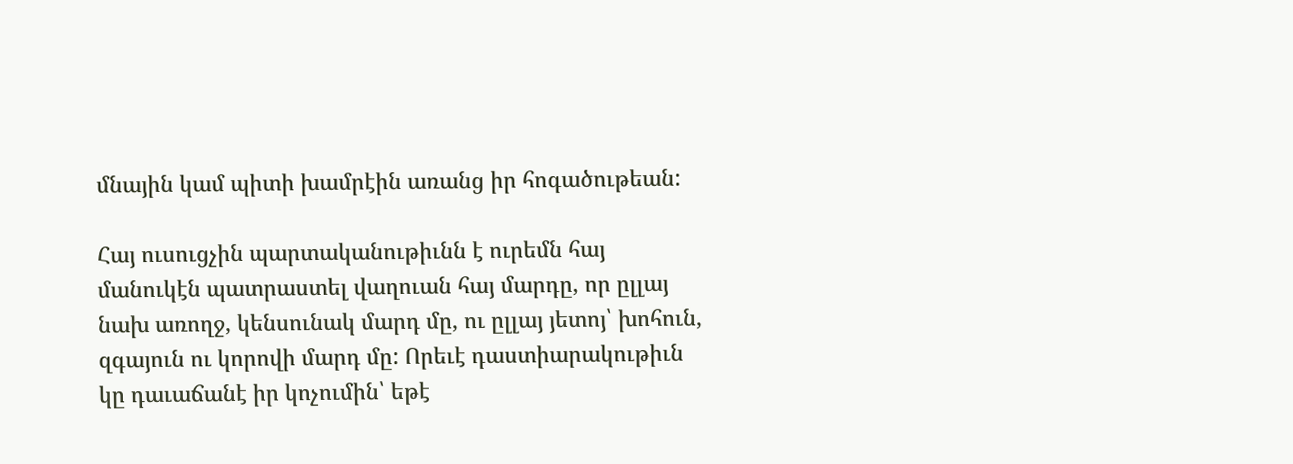մնային կամ պիտի խամրէին առանց իր հոգածութեան:

Հայ ուսուցչին պարտականութիւնն է ուրեմն հայ մանուկէն պատրաստել վաղուան հայ մարդը, որ ըլլայ նախ առողջ, կենսունակ մարդ մը, ու ըլլայ յետոյ՝ խոհուն, զգայուն ու կորովի մարդ մը: Որեւէ դաստիարակութիւն կը դաւաճանէ իր կոչումին՝ եթէ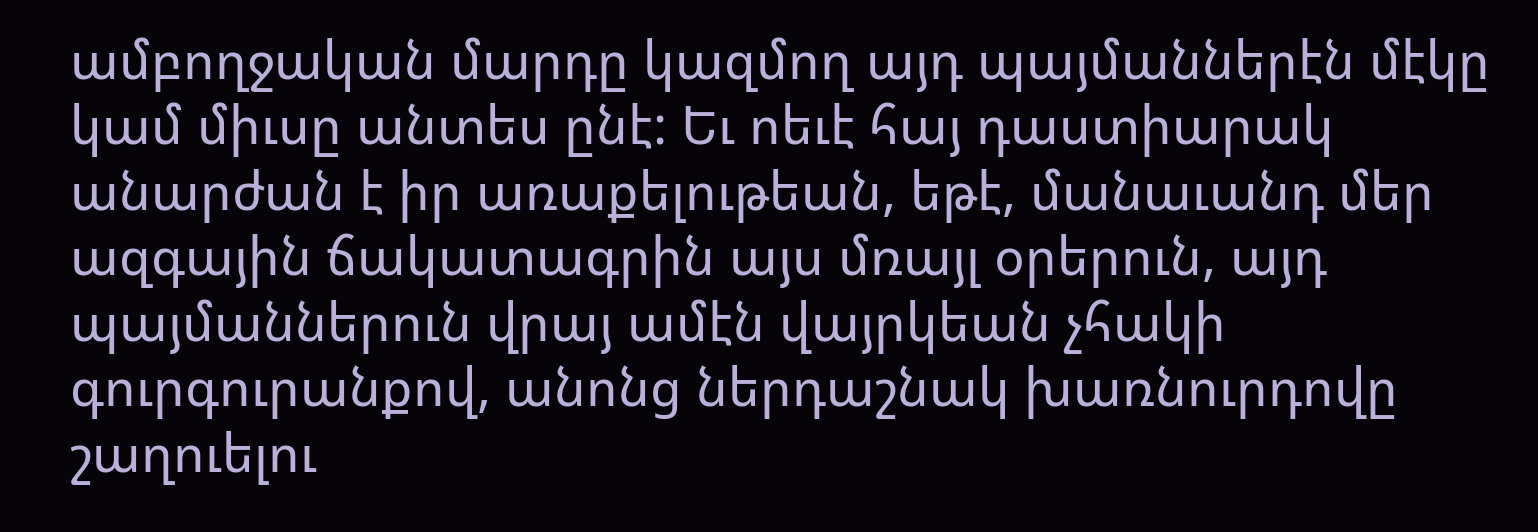ամբողջական մարդը կազմող այդ պայմաններէն մէկը կամ միւսը անտես ընէ: Եւ ոեւէ հայ դաստիարակ անարժան է իր առաքելութեան, եթէ, մանաւանդ մեր ազգային ճակատագրին այս մռայլ օրերուն, այդ պայմաններուն վրայ ամէն վայրկեան չհակի գուրգուրանքով, անոնց ներդաշնակ խառնուրդովը շաղուելու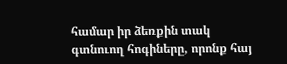համար իր ձեռքին տակ գտնուող հոգիները, որոնք հայ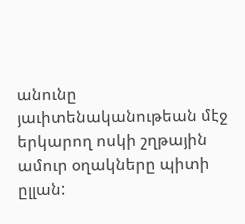անունը յաւիտենականութեան մէջ երկարող ոսկի շղթային ամուր օղակները պիտի ըլլան: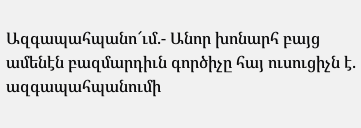Ազգապահպանո՜ւմ.- Անոր խոնարհ բայց ամենէն բազմարդիւն գործիչը հայ ուսուցիչն է. ազգապահպանումի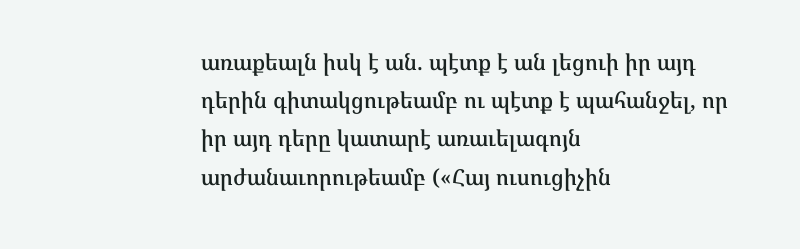առաքեալն իսկ է ան. պէտք է ան լեցուի իր այդ դերին գիտակցութեամբ ու պէտք է պահանջել, որ իր այդ դերը կատարէ առաւելագոյն արժանաւորութեամբ («Հայ ուսուցիչին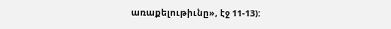առաքելութիւնը», էջ 11-13):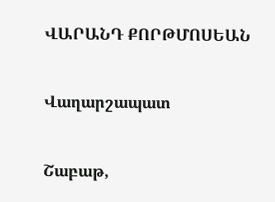ՎԱՐԱՆԴ ՔՈՐԹՄՈՍԵԱՆ

Վաղարշապատ

Շաբաթ,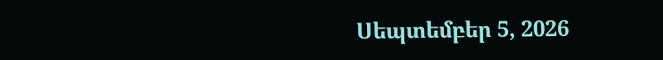Սեպտեմբեր 5, 2026